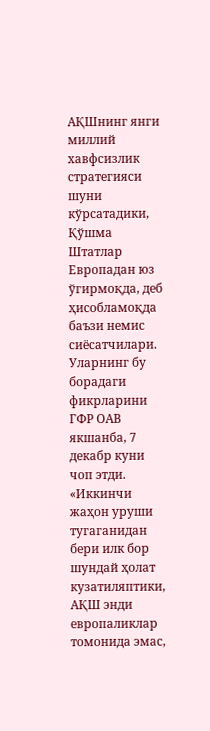АҚШнинг янги миллий хавфсизлик стратегияси шуни кўрсатадики, Қўшма Штатлар Европадан юз ўгирмоқда, деб ҳисобламоқда баъзи немис сиёсатчилари. Уларнинг бу борадаги фикрларини ГФР ОАВ якшанба, 7 декабр куни чоп этди.
«Иккинчи жаҳон уруши тугаганидан бери илк бор шундай ҳолат кузатиляптики, АҚШ энди европаликлар томонида эмас,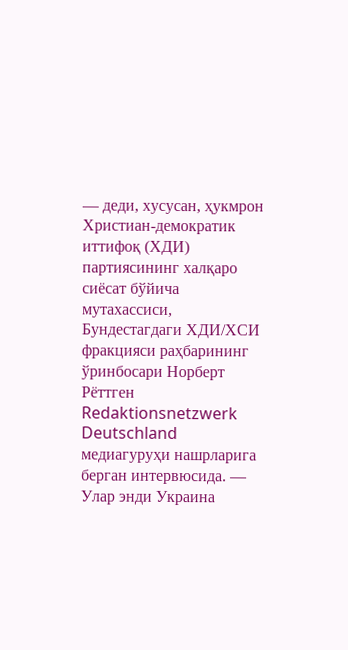— деди, хусусан, ҳукмрон Христиан-демократик иттифоқ (ХДИ) партиясининг халқаро сиёсат бўйича мутахассиси, Бундестагдаги ХДИ/ХСИ фракцияси раҳбарининг ўринбосари Норберт Рёттген Redaktionsnetzwerk Deutschland медиагуруҳи нашрларига берган интервюсида. — Улар энди Украина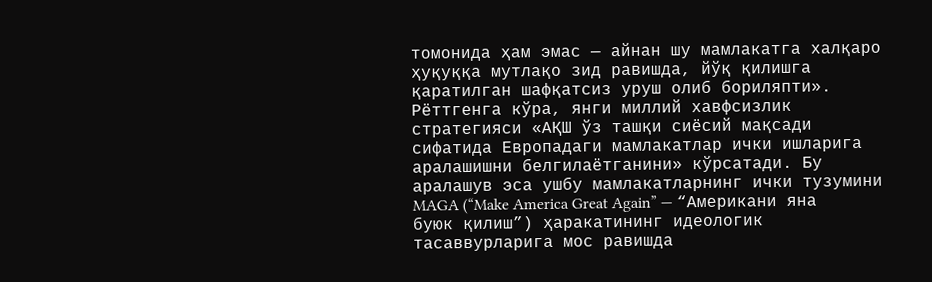томонида ҳам эмас — айнан шу мамлакатга халқаро ҳуқуққа мутлақо зид равишда, йўқ қилишга қаратилган шафқатсиз уруш олиб бориляпти».
Рёттгенга кўра, янги миллий хавфсизлик стратегияси «АҚШ ўз ташқи сиёсий мақсади сифатида Европадаги мамлакатлар ички ишларига аралашишни белгилаётганини» кўрсатади. Бу аралашув эса ушбу мамлакатларнинг ички тузумини MAGA (“Make America Great Again” — “Американи яна буюк қилиш”) ҳаракатининг идеологик тасаввурларига мос равишда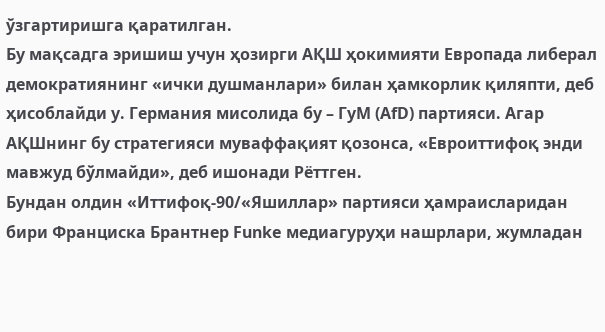ўзгартиришга қаратилган.
Бу мақсадга эришиш учун ҳозирги АҚШ ҳокимияти Европада либерал демократиянинг «ички душманлари» билан ҳамкорлик қиляпти, деб ҳисоблайди у. Германия мисолида бу – ГуМ (AfD) партияси. Агар АҚШнинг бу стратегияси муваффақият қозонса, «Евроиттифоқ энди мавжуд бўлмайди», деб ишонади Рёттген.
Бундан олдин «Иттифоқ-90/«Яшиллар» партияси ҳамраисларидан бири Франциска Брантнер Funke медиагуруҳи нашрлари, жумладан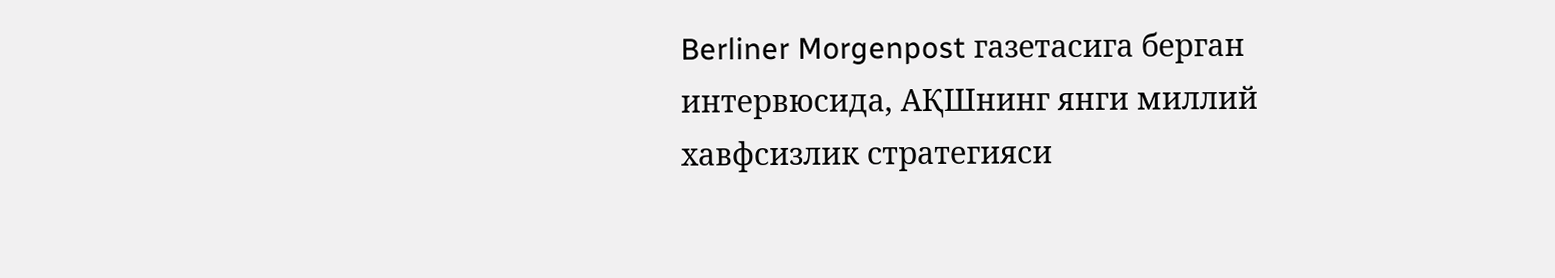Berliner Morgenpost газетасига берган интервюсида, АҚШнинг янги миллий хавфсизлик стратегияси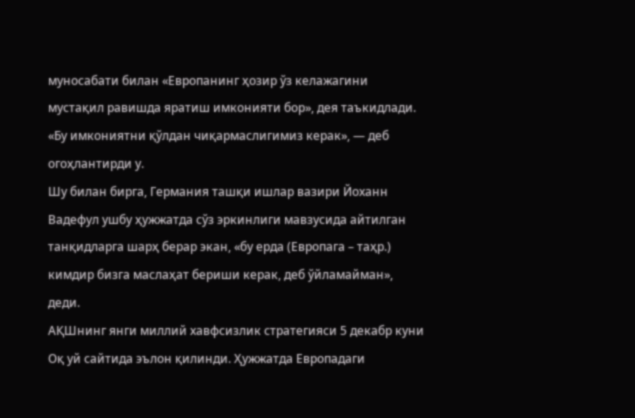муносабати билан «Европанинг ҳозир ўз келажагини мустақил равишда яратиш имконияти бор», дея таъкидлади. «Бу имкониятни қўлдан чиқармаслигимиз керак», — деб огоҳлантирди у.
Шу билан бирга, Германия ташқи ишлар вазири Йоханн Вадефул ушбу ҳужжатда сўз эркинлиги мавзусида айтилган танқидларга шарҳ берар экан, «бу ерда (Европага – таҳр.) кимдир бизга маслаҳат бериши керак, деб ўйламайман», деди.
АҚШнинг янги миллий хавфсизлик стратегияси 5 декабр куни Оқ уй сайтида эълон қилинди. Ҳужжатда Европадаги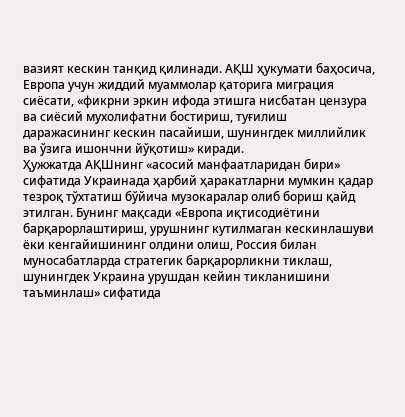вазият кескин танқид қилинади. АҚШ ҳукумати баҳосича, Европа учун жиддий муаммолар қаторига миграция сиёсати, «фикрни эркин ифода этишга нисбатан цензура ва сиёсий мухолифатни бостириш, туғилиш даражасининг кескин пасайиши, шунингдек миллийлик ва ўзига ишончни йўқотиш» киради.
Ҳужжатда АҚШнинг «асосий манфаатларидан бири» сифатида Украинада ҳарбий ҳаракатларни мумкин қадар тезроқ тўхтатиш бўйича музокаралар олиб бориш қайд этилган. Бунинг мақсади «Европа иқтисодиётини барқарорлаштириш, урушнинг кутилмаган кескинлашуви ёки кенгайишининг олдини олиш, Россия билан муносабатларда стратегик барқарорликни тиклаш, шунингдек Украина урушдан кейин тикланишини таъминлаш» сифатида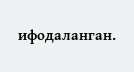ифодаланган.